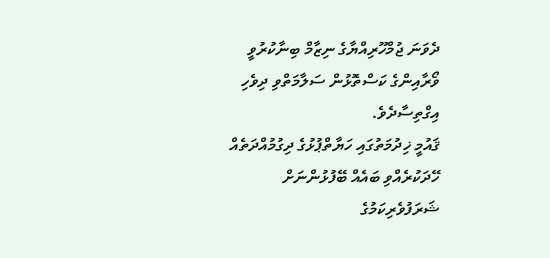ދެވަނަ ޖުމްހޫރިއްޔާގެ ނިޒާމް ބިނާކުރުވީ ވޯރާއިންގެ ކަސްތޮޅުން ސަލާމަތްވި ދިވެހި އިގްތިސާދެވެ.
ޤައުމީ ޚިދުމަތުގައި ހަޔާތްޕުޅުގެ ދިގުމުއްދަތެއް ހޭދަކުރެއްވި ބައެއް ބޭފުޅުންނަށް ޝަރަފުވެރިކަމުގެ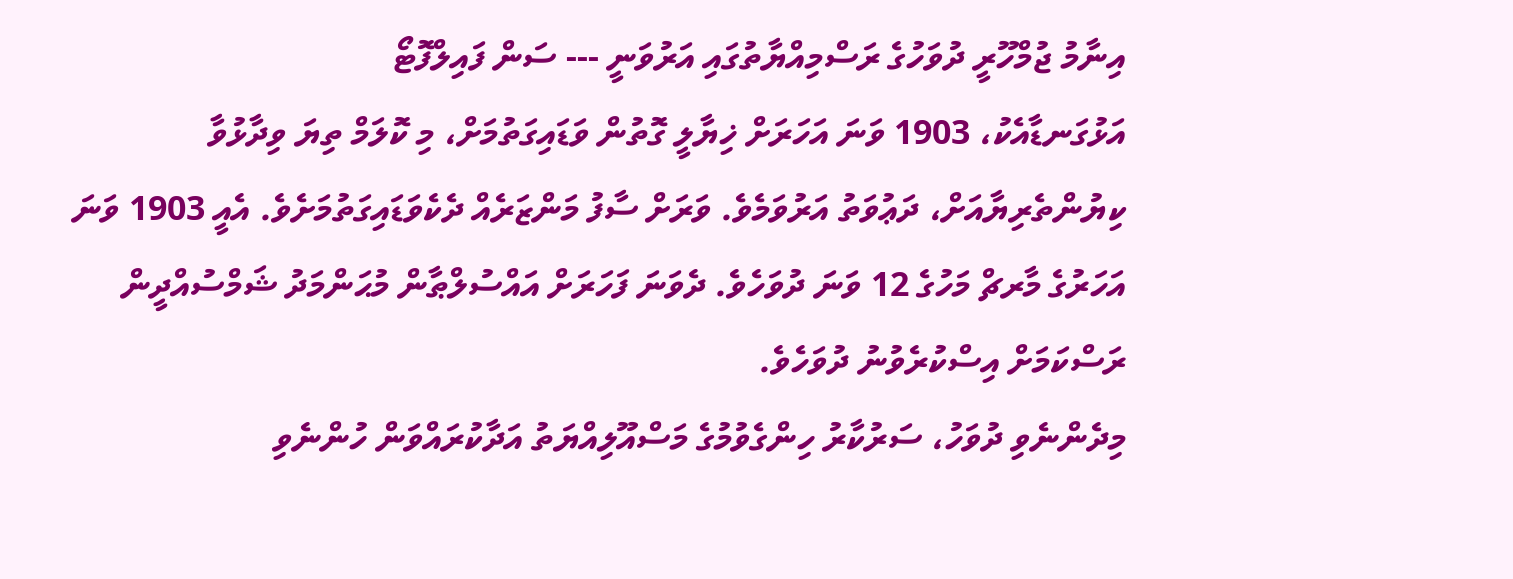އިނާމު ޖުމްހޫރީ ދުވަހުގެ ރަސްމިއްޔާތުގައި އަރުވަނީ --- ސަން ފައިލްފޮޓޯ
އަޅުގަނޑާއެކު، 1903 ވަނަ އަހަރަށް ޚިޔާލީ ގޮތުން ވަޑައިގަތުމަށް، މި ކޮލަމް ތިޔަ ވިދާޅުވާ ކިޔުންތެރިޔާއަށް، ދަޢުވަތު އަރުވަމެވެ. ވަރަށް ސާފު މަންޒަރެއް ދެކެވަޑައިގަތުމަށެވެ. އެއީ 1903 ވަނަ އަހަރުގެ މާރޗް މަހުގެ 12 ވަނަ ދުވަހެވެ. ދެވަނަ ފަހަރަށް އައްސުލްޠާން މުޙަންމަދު ޝަމްސުއްދީން ރަސްކަމަށް އިސްކުރެވުނު ދުވަހެވެ.
މިދެންނެވި ދުވަހު، ސަރުކާރު ހިންގެވުމުގެ މަސްއޫލިއްޔަތު އަދާކުރައްވަން ހުންނެވި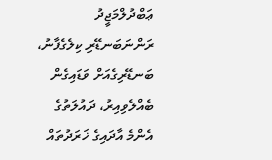ޢަބްދުލްމަޖީދު ރަންނަބަނޑޭރި ކިލެގެފާނު، ބަނޑޭރިގެއަށް ވަޑައިގެން ބެއްލެވިއިރު، ދައުލަތުގެ އެންމެ އާދައިގެ ޚަރަދުތައް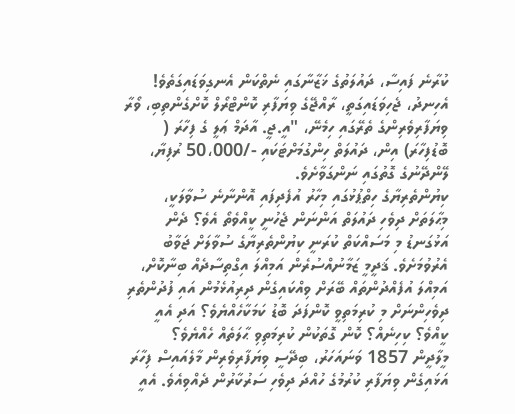ކުރާނެ ފައިސާ، ދައުލަތުގެ ޚަޒާނާގައި ނެތްކަން އެނގިވަޑައިގަތެވެ! އެހިނދު، ޖެހިވަޑައިގަތީ، ރާއްޖޭގެ ވިޔަފާރި ކޮންޓްރޯލް ކޮށްގެންތިބި، ވޯރާ ވިޔަފާރިވެރިންގެ ތެރޭގައި ހިމެނޭ، "އީ.ޖީ. އާދަމް ޢަލީ ގެ ފިހާރަ ( ބޮޑުފިހާރަ) އިން، ދައުލަތް ހިންގުމަށްޓަކައި -/50،000 ރުފިޔާ، ލޭންދޭނުގެ ގޮތުގައި ނަންގަވާށެވެ.
ކިޔުންތެރިޔާގެ ހިތްޕުޅުގައި މިހާރު އުފެދިފައި އޮންނާނެ ސުވާލަކީ، މިޙާލަތަށް ދިވެހި ދައުލަތް އަންނަން ޖެހުނީ ކީއްވެތޯ އެވެ؟ ދެން އަޅުގަނޑު މި މަސައްކަތް ކުރަނީ ކިޔުންތެރިޔާގެ ސުވާލަށް ޖަވާބު އެރުވުމަށެވެ. ޤަދީމީ ޒަމާނުއްސުރެން އަމިއްލަ އިގްތިސާދެއް ބިނާކޮށް، އަމިއްލަ އުފެއްދުންތައް ބޭރަށް ވިއްކައިގެން ދިރިއުޅެމުން އައި ފުދުންތެރި ދިވެހިންނަށް މި ކުރިމަތިވީ ކޮންފަދަ ބޮޑު ކަމަކާހެއްޔެވެ؟ އަދި އެއީ ކީއްވެ؟ ކިހިނެއް؟ ކޮން ގޮތަކުން ކުރިމަތިވި ޙާލަތެއް ހެއްޔެވެ؟
މީލާދީން 1857 ވަނައަހަރު، ބިދޭސީ ވިޔަފާރިވެރިން މާލެއައިސް ފިހާރަ އަޅައިގެން ވިޔަފާރި ކުރުމުގެ ހުއްދަ ދިވެހި ސަރުކާރުން ދެއްވިއެވެ. އެއީ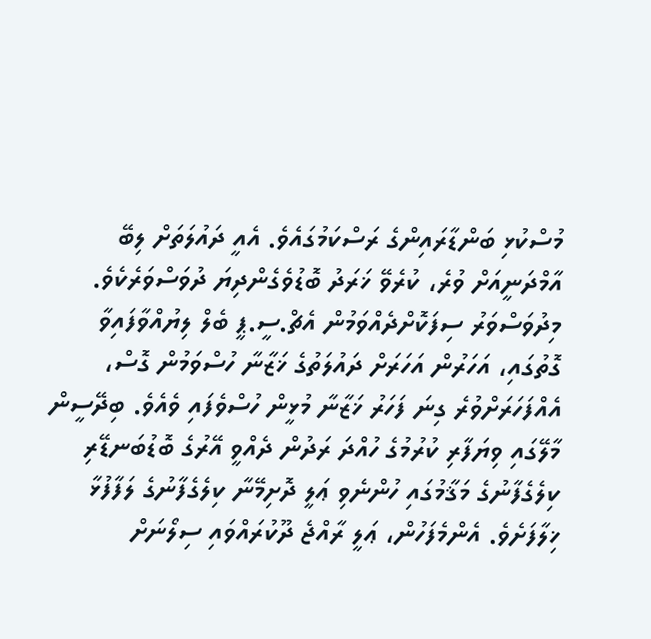މުސްކުޅި ބަންޑާރައިންގެ ރަސްކަމުގައެވެ. އެއީ ދައުލަތަށް ލިބޭ އާމްދަނީއަށް ވުރެ، ކުރެވޭ ޚަރަދު ބޮޑުވެގެންދިޔަ ދުވަސްވަރެކެވެ.
މިދުވަސްވަރު ސިފަކޮށްދެއްވަމުން އެޗް.ސީ.ޕީ ބެލް ލިޔުއްވާފައިވާ ގޮތުގައި، އަހަރުން އަހަރަށް ދައުލަތުގެ ޚަޒާނާ ހުސްވަމުން ގޮސް، އެއްފަހަރަށްވުރެ ގިނަ ފަހަރު ޚަޒާނާ މުޅީން ހުސްވެފައި ވެއެވެ. ބިދޭސީން މާލޭގައި ވިޔަފާރި ކުރުމުގެ ހުއްދަ ރަދުން ދެއްވީ އޭރުގެ ބޮޑުބަނޑޭރި ކިލެގެފާނުގެ މަޤާމުގައި ހުންނެވި ޢަލީ ދޮށިމޭނާ ކިލެގެފާނުގެ ލަފާފުޅާ ޚިލާފަށެވެ. އެންމެފަހުން، ޢަލީ ރާއްޖެ ދޫކުރައްވައި ސިލޯނަށް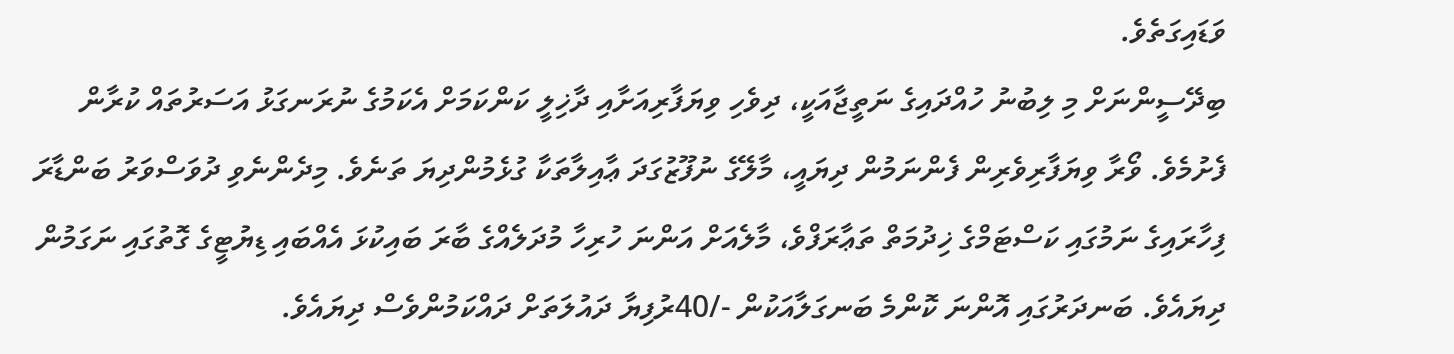ވަޑައިގަތެވެ.
ބިދޭސީންނަށް މި ލިބުނު ހުއްދައިގެ ނަތީޖާއަކީ، ދިވެހި ވިޔަފާރިއަށާއި ދާޚިލީ ކަންކަމަށް އެކަމުގެ ނުރަނގަޅު އަސަރުތައް ކުރާން ފެށުމެވެ. ވޯރާ ވިޔަފާރިވެރިން ފެންނަމުން ދިޔައީ، މާލޭގެ ނުފޫޒުގަދަ ޢާއިލާތަކާ ގުޅެމުންދިޔަ ތަނެވެ. މިދެންނެވި ދުވަސްވަރު ބަންޑާރަ ފިހާރައިގެ ނަމުގައި ކަސްޓަމްގެ ޚިދުމަތް ތަޢާރަފްވެ، މާލެއަށް އަންނަ ހުރިހާ މުދަލެއްގެ ބާރަ ބައިކުޅަ އެއްބައި ޑިޔުޓީގެ ގޮތުގައި ނަގަމުން ދިޔައެވެ. ބަނދަރުގައި އޮންނަ ކޮންމެ ބަނގަލާއަކުން -/40ރުފިޔާ ދައުލަތަށް ދައްކަމުންވެސް ދިޔައެވެ.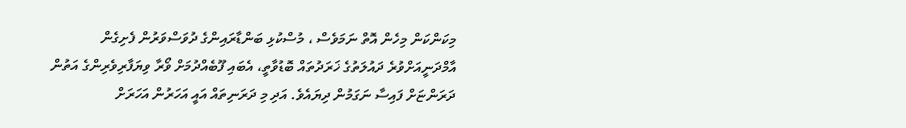މިކަންކަން މިހެން އޮތް ނަމަވެސް ، މުސްކުޅި ބަންޑާރައިންގެ ދުވަސްވަރުން ފެށިގެން އާމްދަނީއަށްވުރެ ދައުލަތުގެ ޚަރަދުތައް ބޮޑުވާތީ، އެބައި ފޫބެއްދުމަށް ވޯރާ ވިޔަފާރިވެރިންގެ އަތުން ދަރަންޏަށް ފައިސާ ނަގަމުން ދިޔައެވެ. އަދި މި ދަރަނިތައް އައީ އަހަރުން އަހަރަށް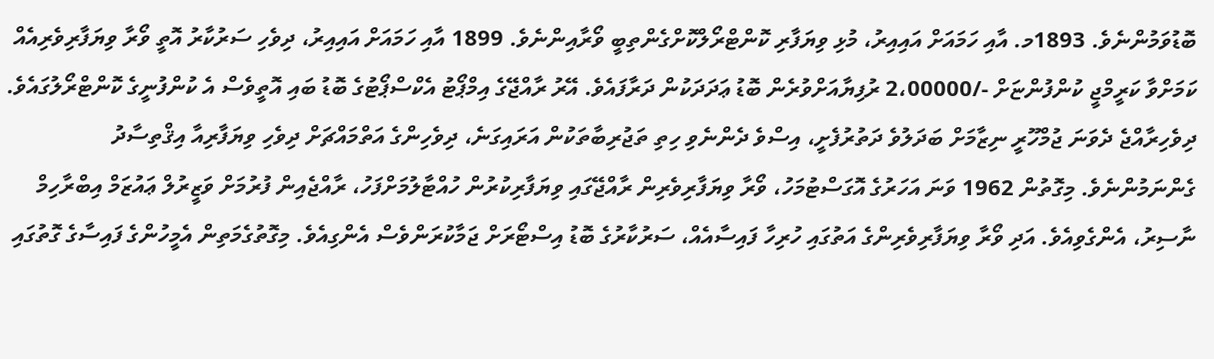ބޮޑުވަމުންނެވެ. 1893މ. އާއި ހަމައަށް އައިއިރު، މުޅި ވިޔަފާރި ކޮންޓްރޯލްކޮށްގެންތިބީ ވޯރާއިންނެވެ. 1899 އާއި ހަމައަށް އައިއިރު، ދިވެހި ސަރުކާރު އޮތީ ވޯރާ ވިޔަފާރިވެރިއެއް ކަމަށްވާ ކަރީމްޖީ ކުންފުންޏަށް -/2،00000 ރުފިޔާއަށްވުރެން ބޮޑު ޢަދަދަކުން ދަރާފައެވެ. އޭރު ރާއްޖޭގެ އިމްޕޯޓު އެކްސްޕޯޓުގެ ބޮޑު ބައި އޮތީވެސް އެ ކުންފުނީގެ ކޮންޓްރޯލުގައެވެ.
ދިވެހިރާއްޖެ ދެވަނަ ޖުމްހޫރީ ނިޒާމަށް ބަދަލުވެ ދަތުރުފެށީ، އިސްވެ ދެންނެވި ހިތި ތަޖުރިބާތަކުން އަރައިގަނެ، ދިވެހިންގެ އަތްމައްޗަށް ދިވެހި ވިޔަފާރިއާ އިޤްތިސާދު ގެންނަމުންނެވެ. މިގޮތުން 1962 ވަނަ އަހަރުގެ އޮގަސްޓުމަހު، ވޯރާ ވިޔަފާރިވެރިން ރާއްޖޭގައި ވިޔަފާރިކުރުން ހުއްޓާލުމަށްފަހު، ރާއްޖެއިން ފުރުމަށް ވަޒީރުލް ޢައުޒަމް އިބްރާހިމް ނާސިރު، އެންގެވިއެވެ. އަދި ވޯރާ ވިޔަފާރިވެރިންގެ އަތުގައި ހުރިހާ ފައިސާއެއް، ސަރުކާރުގެ ބޮޑު އިސްޓޯރަށް ޖަމާކުރަންވެސް އެންގިއެވެ. މިގޮތުގެމަތިން އެމީހުންގެ ފައިސާގެ ގޮތުގައި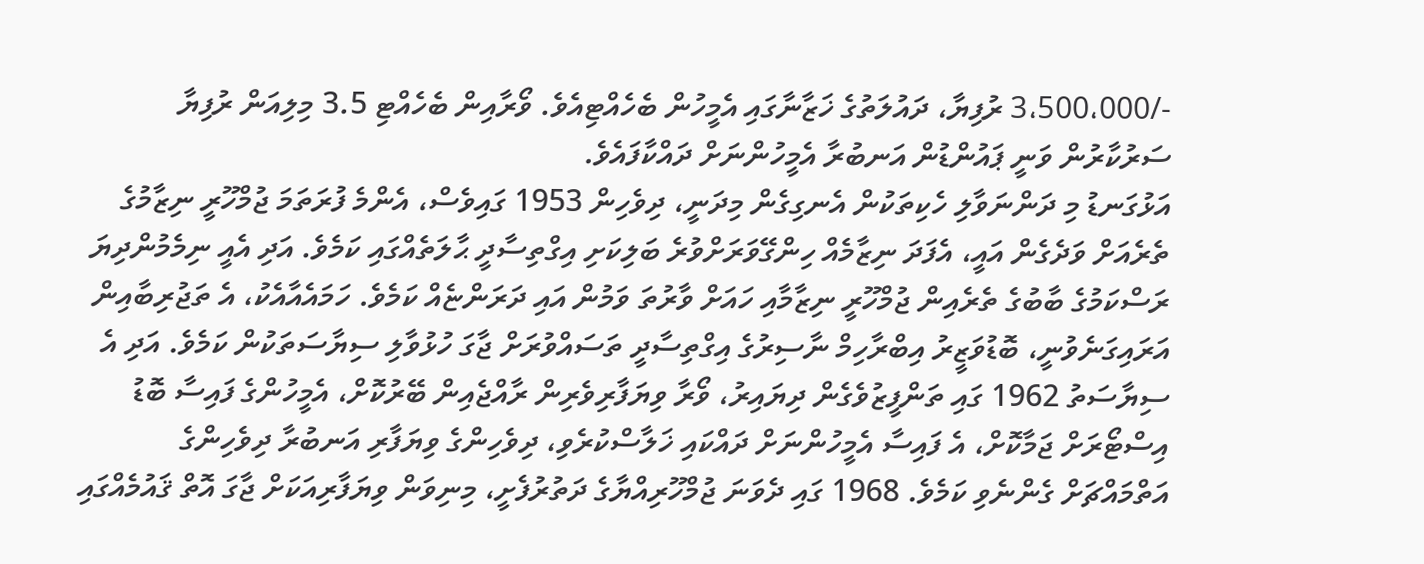-/3،500،000 ރުފިޔާ، ދައުލަތުގެ ޚަޒާނާގައި އެމީހުން ބެހެއްޓިއެވެ. ވޯރާއިން ބެހެއްޓި 3.5 މިލިއަން ރުފިޔާ ސަރުކާރުން ވަނީ ޕައުންޑުން އަނބުރާ އެމީހުންނަށް ދައްކާފައެވެ.
އަޅުގަނޑު މި ދަންނަވާލި ހެކިތަކުން އެނގިގެން މިދަނީ، ދިވެހިން 1953 ގައިވެސް، އެންމެ ފުރަތަމަ ޖުމްހޫރީ ނިޒާމުގެ ތެރެއަށް ވަދެގެން އައީ، އެފަދަ ނިޒާމެއް ހިންގޭވަރަށްވުރެ ބަލިކަށި އިގްތިސާދީ ޙާލަތެއްގައި ކަމެވެ. އަދި އެއީ ނިމެމުންދިޔަ ރަސްކަމުގެ ބާބުގެ ތެރެއިން ޖުމްހޫރީ ނިޒާމާއި ހައަށް ވާރުތަ ވަމުން އައި ދަރަންޏެއް ކަމެވެ. ހަމައެއާއެކު، އެ ތަޖުރިބާއިން އަރައިގަނެވުނީ، ބޮޑުވަޒީރު އިބްރާހިމް ނާސިރުގެ އިގްތިސާދީ ތަސައްވުރަށް ޖާގަ ހުޅުވާލި ސިޔާސަތަކުން ކަމެވެ. އަދި އެ ސިޔާސަތު 1962 ގައި ތަންފީޒުވެގެން ދިޔައިރު، ވޯރާ ވިޔަފާރިވެރިން ރާއްޖެއިން ބޭރުކޮށް، އެމީހުންގެ ފައިސާ ބޮޑު އިސްޓޯރަށް ޖަމާކޮށް، އެ ފައިސާ އެމީހުންނަށް ދައްކައި ޚަލާސްކުރެވި، ދިވެހިންގެ ވިޔަފާރި އަނބުރާ ދިވެހިންގެ އަތްމައްޗަށް ގެންނެވި ކަމެވެ. 1968 ގައި ދެވަނަ ޖުމްހޫރިއްޔާގެ ދަތުރުފެށީ، މިނިވަން ވިޔަފާރިއަކަށް ޖާގަ އޮތް ޤައުމެއްގައި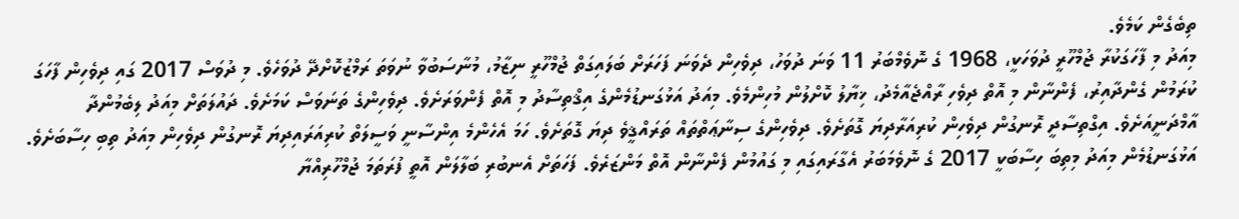ތިބެގެން ކަމެވެ.
މިއަދު މި ފާހަގަކުރާ ޖުމްހޫރީ ދުވަހަކީ، 1968 ގެ ނޮވެމްބަރު 11 ވަނަ ދުވަހު، ދިވެހިން ދެވަނަ ފަހަރަށް ބަލައިގަތް ޖުމްހޫރީ ނިޒާމު، މުނާސަބުވާ ނުވަތަ ރަމްޒުކޮށްދޭ ދުވަހެވެ. މި ދުވަސް 2017 ގައި ދިވެހިން ފާހަގަ ކުރަމުން ގެންދާއިރު، ފެންނާން މި އޮތް ދިވެހި ރާއްޖެއާމެދު، ޚިޔާލު ކޮށްލުން މުހިންމެވެ. މިއަދު އަޅުގަނޑުމެންގެ އިޤްތިސާދު މި އޮތް ފެންވަރަށެވެ. ދިވެހިންގެ ތަނަވަސް ކަމަށެވެ. ދައުލަތަށް މިއަދު ލިބެމުންދާ އާމްދަނީއަށެވެ. އިގްތިސާދީ ރޮނގުން ދިވެހިން ކުރިއަރާދިޔަ ގޮތަށެވެ. ދިވެހިންގެ ސިނާޢަތްތައް ތަރައްޤީވެ ދިޔަ ގޮތަށެވެ. ހަމަ އެހެންމެ އިންސާނީ ވަސީލަތް ކުރިއަރައިދިޔަ ރޮނގުން ދިވެހިން މިއަދު ތިބި ހިސާބަށެވެ.
އަޅުގަނޑުމެން މިއަދު މިތިބަ ހިސާބަކީ 2017 ގެ ނޮވެމަބަރު އެގާރައިގައި މި ގައުމުން ފެންނާން އޮތް މަންޒަރެވެ. ފަހަތަށް އެނބުރި ބަލާލަން އޮތީ ފުރަތަމަ ޖުމްހޫރިއްޔާ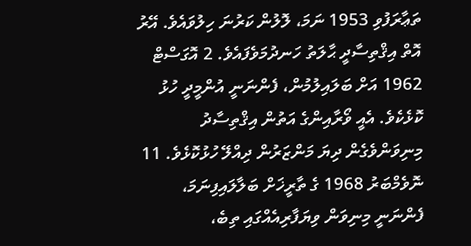ތަޢާރަފުވި 1953 ނަމަ، ލޮލުން ކަރުނަ ހިލުވައެވެ. އޭރު އޮތް އިޤްތިސާދީ ޙާލަތު ހަނދުމަވެފައެވެ. 2 އޮގަސްޓް 1962 އަށް ބަލައިލުމުން، ފެންނަނީ އުންމީދީ ހުޅު ކޮޅެކެވެ. އެއީ ވޯރާއިންގެ އަތުން އިޤްތިސާދު މިނިވަންވެގެން ދިޔަ މަންޒަރުން ދިއްލޭ ހުޅުކޮޅެވެ. 11 ނޮވެމްބަރު 1968 ގެ ތާރީޚަށް ބަލާލައިފިނަމަ، ފެންނަނީ މިނިވަން ވިޔަފާރިއެއްގައި ތިބެ،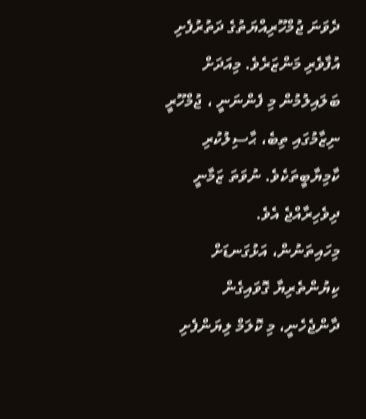ދެވަނަ ޖުމްހޫރިއްޔަތުގެ ދަތުރުފެށި އުފާވެރި މަންޒަރެވެ. މިއަދަށް ބަލައިލުމުން މި ފެންނަނީ ، ޖުމްހޫރީ ނިޒާމުގައި ތިބެ، ޙާސިލުކުރި ކާމިޔާބީތަކެވެ. ނުވަތަ ޒަމާނީ ދިވެހިރާއްޖެ އެވެ.
މިހައިތަނުން، އަޅުގަނޑަށް ކިޔުންތެރިޔާ ގޮވައިގެން ދާންޖެހެނީ، މި ކޮލަމް ލިޔަންފެށި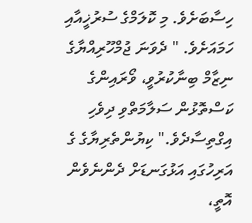ހިސާބަށެވެ. މި ކޮލަމްގެ ސުރުޚީއާއި ހަމައަށެވެ. " ދެވަނަ ޖުމްހޫރިއްޔާގެ ނިޒާމް ބިނާކުރުވީ، ވޯރައިންގެ ކަސްތޮޅުން ސަލާމަތްވި ދިވެހި އިގްތިސާދެވެ." ކިޔުންތެރިޔާގެ ގެ އަރިހުގައި އަޅުގަނޑަށް ދެންނެވެން އޮތީ،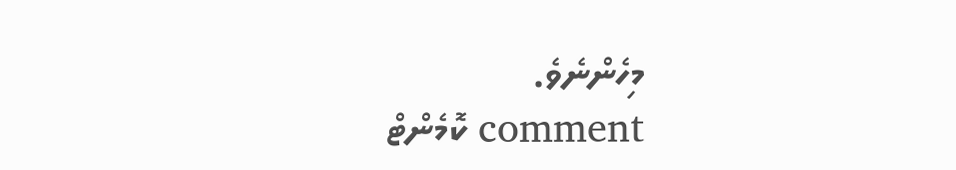މިހެންނެވެ.
comment ކޮމެންޓް